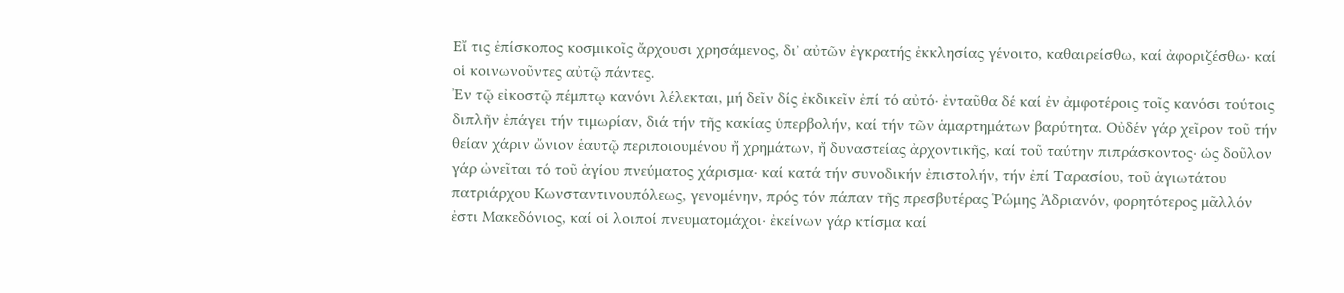Εἴ τις ἐπίσκοπος κοσμικοῖς ἄρχουσι χρησάμενος, δι᾿ αὐτῶν ἐγκρατής ἐκκλησίας γένοιτο, καθαιρείσθω, καί ἀφοριζέσθω· καί οἱ κοινωνοῦντες αὐτῷ πάντες.
Ἐν τῷ εἰκοστῷ πέμπτῳ κανόνι λέλεκται, μή δεῖν δίς ἐκδικεῖν ἐπί τό αὐτό∙ ἐνταῦθα δέ καί ἐν ἀμφοτέροις τοῖς κανόσι τούτοις διπλῆν ἐπάγει τήν τιμωρίαν, διά τήν τῆς κακίας ὑπερβολήν, καί τήν τῶν ἁμαρτημάτων βαρύτητα. Οὐδέν γάρ χεῖρον τοῦ τήν θείαν χάριν ὤνιον ἑαυτῷ περιποιουμένου ἤ χρημάτων, ἤ δυναστείας ἀρχοντικῆς, καί τοῦ ταύτην πιπράσκοντος∙ ὡς δοῦλον γάρ ὠνεῖται τό τοῦ ἁγίου πνεύματος χάρισμα∙ καί κατά τήν συνοδικήν ἐπιστολήν, τήν ἐπί Ταρασίου, τοῦ ἁγιωτάτου πατριάρχου Κωνσταντινουπόλεως, γενομένην, πρός τόν πάπαν τῆς πρεσβυτέρας Ῥώμης Ἀδριανόν, φορητότερος μᾶλλόν ἐστι Μακεδόνιος, καί οἱ λοιποί πνευματομάχοι∙ ἐκείνων γάρ κτίσμα καί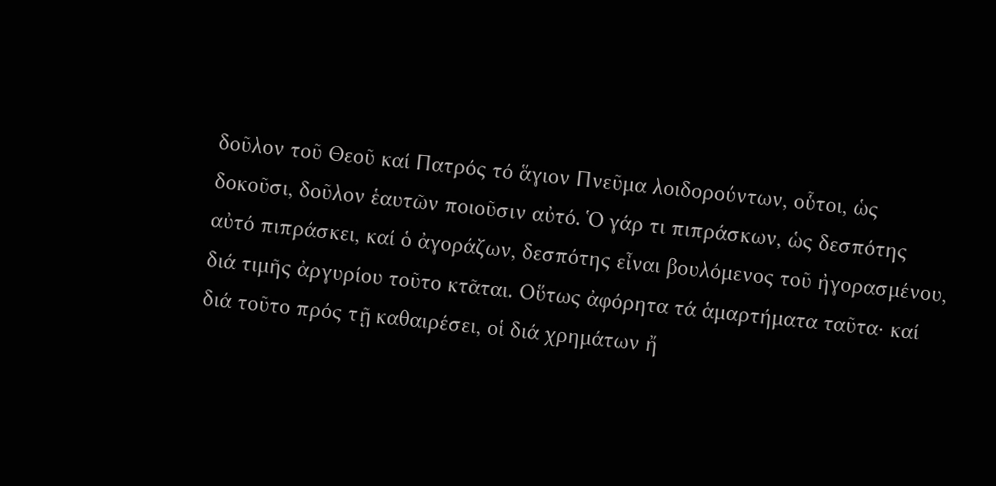δοῦλον τοῦ Θεοῦ καί Πατρός τό ἅγιον Πνεῦμα λοιδορούντων, οὗτοι, ὡς δοκοῦσι, δοῦλον ἑαυτῶν ποιοῦσιν αὐτό. Ὁ γάρ τι πιπράσκων, ὡς δεσπότης αὐτό πιπράσκει, καί ὁ ἀγοράζων, δεσπότης εἶναι βουλόμενος τοῦ ἠγορασμένου, διά τιμῆς ἀργυρίου τοῦτο κτᾶται. Οὕτως ἀφόρητα τά ἁμαρτήματα ταῦτα∙ καί διά τοῦτο πρός τῇ καθαιρέσει, οἱ διά χρημάτων ἤ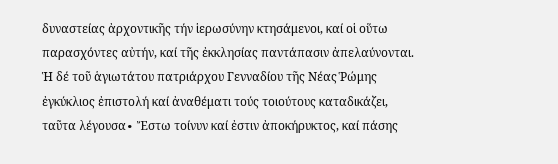δυναστείας ἀρχοντικῆς τήν ἱερωσύνην κτησάμενοι, καί οἱ οὕτω παρασχόντες αὐτήν, καί τῆς ἐκκλησίας παντάπασιν ἀπελαύνονται. Ἡ δέ τοῦ ἁγιωτάτου πατριάρχου Γενναδίου τῆς Νέας Ῥώμης ἐγκύκλιος ἐπιστολή καί ἀναθέματι τούς τοιούτους καταδικάζει, ταῦτα λέγουσα∙ Ἔστω τοίνυν καί ἐστιν ἀποκήρυκτος, καί πάσης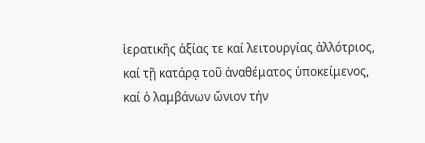ἱερατικῆς ἀξίας τε καί λειτουργίας ἀλλότριος, καί τῇ κατάρᾳ τοῦ ἀναθέματος ὑποκείμενος, καί ὁ λαμβάνων ὤνιον τήν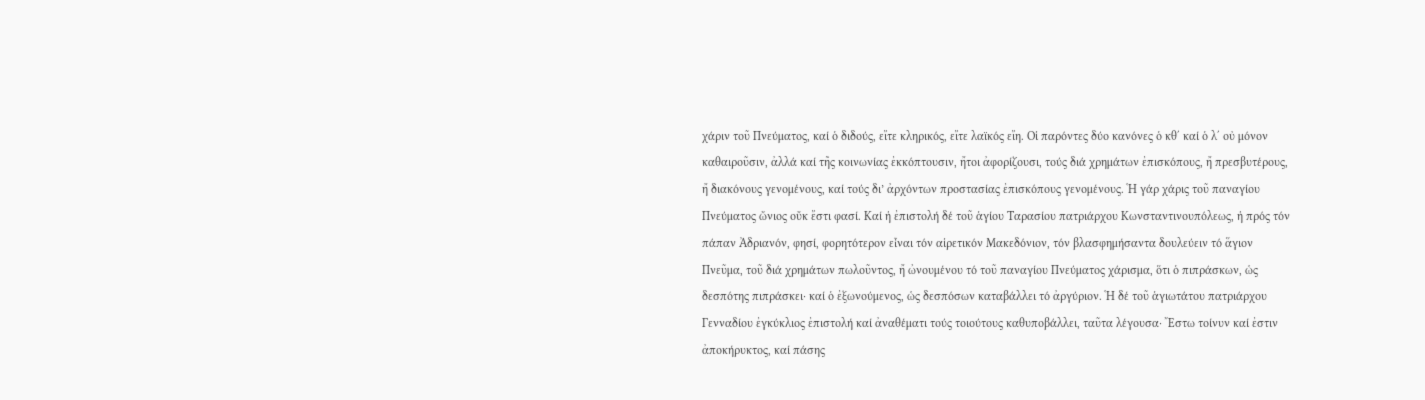χάριν τοῦ Πνεύματος, καί ὁ διδούς, εἴτε κληρικός, εἴτε λαϊκός εἴη. Οἱ παρόντες δύο κανόνες ὁ κθ΄ καί ὁ λ΄ οὐ μόνον καθαιροῦσιν, ἀλλά καί τῆς κοινωνίας ἐκκόπτουσιν, ἤτοι ἀφορίζουσι, τούς διά χρημάτων ἐπισκόπους, ἤ πρεσβυτέρους, ἤ διακόνους γενομένους, καί τούς δι’ ἀρχόντων προστασίας ἐπισκόπους γενομένους. Ἡ γάρ χάρις τοῦ παναγίου Πνεύματος ὤνιος οὔκ ἔστι φασί. Καί ἡ ἐπιστολή δέ τοῦ ἁγίου Ταρασίου πατριάρχου Κωνσταντινουπόλεως, ἡ πρός τόν πάπαν Ἀδριανόν, φησί, φορητότερον εἶναι τόν αἱρετικόν Μακεδόνιον, τόν βλασφημήσαντα δουλεύειν τό ἅγιον Πνεῦμα, τοῦ διά χρημάτων πωλοῦντος, ἤ ὠνουμένου τό τοῦ παναγίου Πνεύματος χάρισμα, ὅτι ὁ πιπράσκων, ὡς δεσπότης πιπράσκει∙ καί ὁ ἐξωνούμενος, ὡς δεσπόσων καταβάλλει τό ἀργύριον. Ἡ δέ τοῦ ἁγιωτάτου πατριάρχου Γενναδίου ἐγκύκλιος ἐπιστολή καί ἀναθέματι τούς τοιούτους καθυποβάλλει, ταῦτα λέγουσα∙ Ἔστω τοίνυν καί ἐστιν ἀποκήρυκτος, καί πάσης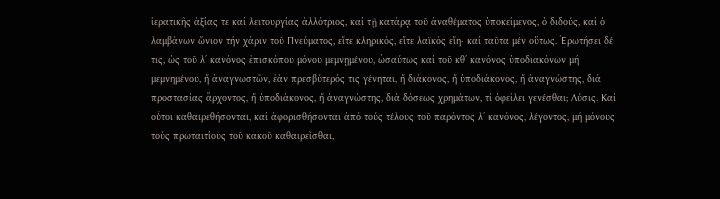ἱερατικῆς ἀξίας τε καί λειτουργίας ἀλλότριος, καί τῇ κατάρᾳ τοῦ ἀναθέματος ὑποκείμενος, ὁ διδούς, καί ὁ λαμβάνων ὤνιον τήν χάριν τοῦ Πνεύματος, εἴτε κληρικός, εἴτε λαϊκός εἴη∙ καί ταῦτα μέν οὕτως. Ἐρωτήσει δέ τις, ὡς τοῦ λ΄ κανόνος ἐπισκόπου μόνου μεμνῃμένου, ὠσαύτως καί τοῦ κθ΄ κανόνος ὑποδιακόνων μή μεμνημένου, ἤ ἀναγνωστῶν, ἐάν πρεσβύτερός τις γένηται, ἤ διάκονος, ἤ ὑποδιάκονος, ἤ ἀναγνώστης, διά προστασίας ἄρχοντος, ἤ ὑποδιάκονος, ἤ ἀναγνώστης, διά δόσεως χρημάτων, τί ὀφείλει γενέσθαι; Λύσις. Καί οὗτοι καθαιρεθήσονται, καί ἀφορισθήσονται ἀπό τούς τέλους τοῦ παρόντος λ΄ κανόνος, λέγοντος, μή μόνους τούς πρωταιτίους τοῦ κακοῦ καθαιρεῖσθαι,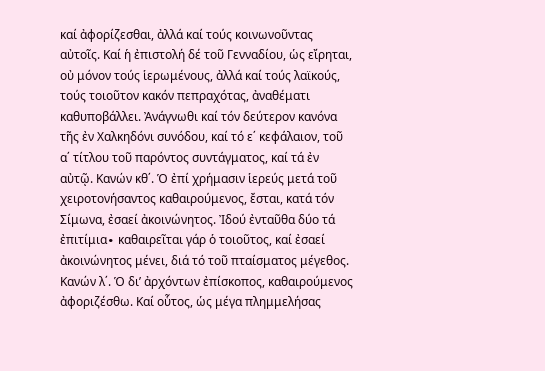καί ἀφορίζεσθαι, ἀλλά καί τούς κοινωνοῦντας αὐτοῖς. Καί ἡ ἐπιστολή δέ τοῦ Γενναδίου, ὡς εἴρηται, οὐ μόνον τούς ἱερωμένους, ἀλλά καί τούς λαϊκούς, τούς τοιοῦτον κακόν πεπραχότας, ἀναθέματι καθυποβάλλει. Ἀνάγνωθι καί τόν δεύτερον κανόνα τῆς ἐν Χαλκηδόνι συνόδου, καί τό ε΄ κεφάλαιον, τοῦ α΄ τίτλου τοῦ παρόντος συντάγματος, καί τά ἐν αὐτῷ. Κανών κθ΄. Ὁ ἐπί χρήμασιν ἱερεύς μετά τοῦ χειροτονήσαντος καθαιρούμενος, ἔσται, κατά τόν Σίμωνα, ἐσαεί ἀκοινώνητος. Ἰδού ἐνταῦθα δύο τά ἐπιτίμια∙ καθαιρεῖται γάρ ὁ τοιοῦτος, καί ἐσαεί ἀκοινώνητος μένει, διά τό τοῦ πταίσματος μέγεθος. Κανών λ΄. Ὁ δι’ ἀρχόντων ἐπίσκοπος, καθαιρούμενος ἀφοριζέσθω. Καί οὗτος, ὡς μέγα πλημμελήσας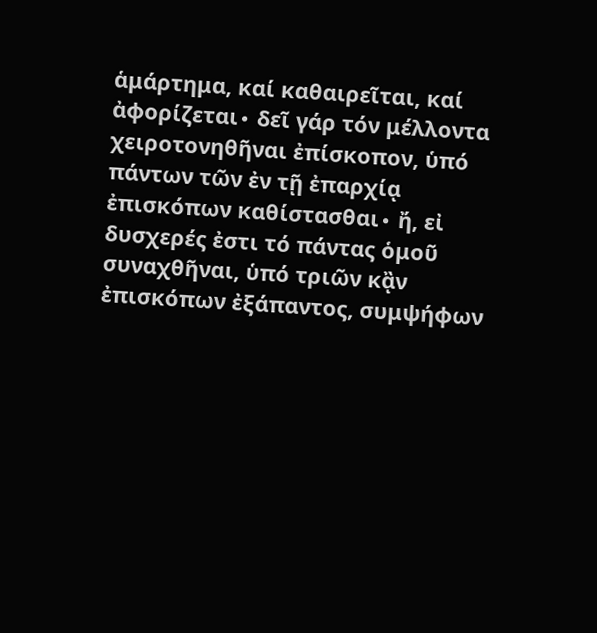ἁμάρτημα, καί καθαιρεῖται, καί ἀφορίζεται∙ δεῖ γάρ τόν μέλλοντα χειροτονηθῆναι ἐπίσκοπον, ὑπό πάντων τῶν ἐν τῇ ἐπαρχίᾳ ἐπισκόπων καθίστασθαι∙ ἤ, εἰ δυσχερές ἐστι τό πάντας ὁμοῦ συναχθῆναι, ὑπό τριῶν κᾂν ἐπισκόπων ἐξάπαντος, συμψήφων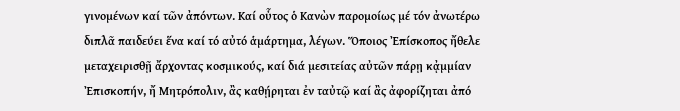γινομένων καί τῶν ἀπόντων. Καί οὗτος ὁ Κανὼν παρομοίως μέ τόν ἀνωτέρω διπλᾶ παιδεύει ἕνα καί τό αὐτό ἁμάρτημα, λέγων. Ὅποιος Ἐπίσκοπος ἤθελε μεταχειρισθῇ ἄρχοντας κοσμικούς, καί διά μεσιτείας αὐτῶν πάρῃ κᾀμμίαν Ἐπισκοπήν, ἤ Μητρόπολιν, ἂς καθῄρηται ἐν ταὐτῷ καί ἂς ἀφορίζηται ἀπό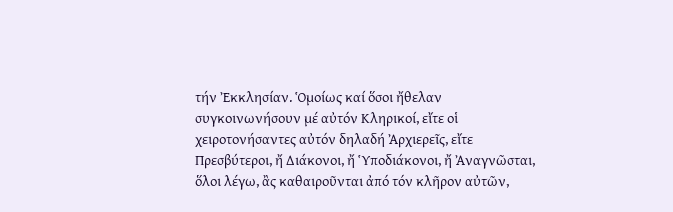τήν Ἐκκλησίαν. Ὁμοίως καί ὅσοι ἤθελαν συγκοινωνήσουν μέ αὐτόν Κληρικοί, εἴτε οἱ χειροτονήσαντες αὐτόν δηλαδή Ἀρχιερεῖς, εἴτε Πρεσβύτεροι, ἤ Διάκονοι, ἤ Ὑποδιάκονοι, ἤ Ἀναγνῶσται, ὅλοι λέγω, ἂς καθαιροῦνται ἀπό τόν κλῆρον αὐτῶν,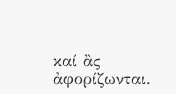καί ἂς ἀφορίζωνται.